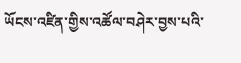ཡོངས་འཛིན་གྱིས་འཚོལ་བཤེར་བྱས་པའི་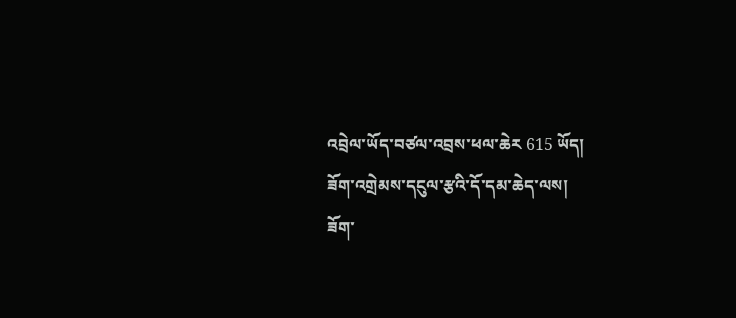འབྲེལ་ཡོད་བཙལ་འབྲས་ཕལ་ཆེར 615 ཡོད།
ཟོག་འགྲེམས་དངུལ་རྩའི་དོ་དམ་ཆེད་ལས།
ཟོག་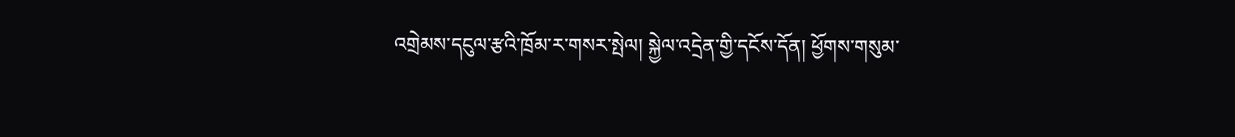འགྲེམས་དངུལ་རྩའི་ཁྲོམ་ར་གསར་སྤེལ། སྐྱེལ་འདྲེན་གྱི་དངོས་དོན། ཕྱོགས་གསུམ་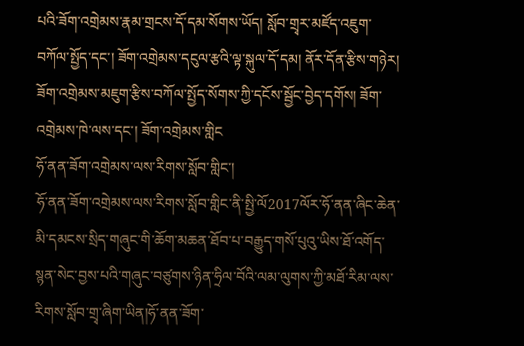པའི་ཟོག་འགྲེམས་རྣམ་གྲངས་དོ་དམ་སོགས་ཡོད། སློབ་གྲྭར་མཛོད་འཇུག་བཀོལ་སྤྱོད་དང་། ཟོག་འགྲེམས་དངུལ་རྩའི་ལྟ་སྐུལ་དོ་དམ། ནོར་དོན་རྩིས་གཉེར། ཟོག་འགྲེམས་མཇུག་རྩིས་བཀོལ་སྤྱོད་སོགས་ཀྱི་དངོས་སྦྱོང་བྱེད་དགོས། ཟོག་འགྲེམས་ཁེ་ལས་དང་། ཟོག་འགྲེམས་གླིང
ཧོ་ནན་ཟོག་འགྲེམས་ལས་རིགས་སློབ་གླིང་།
ཧོ་ནན་ཟོག་འགྲེམས་ལས་རིགས་སློབ་གླིང་ནི་སྤྱི་ལོ2017ལོར་ཧོ་ནན་ཞིང་ཆེན་མི་དམངས་སྲིད་གཞུང་གི་ཆོག་མཆན་ཐོབ་པ་བརྒྱུད་གསོ་པུའུ་ཡིས་ཐོ་འགོད་སྙན་སེང་བྱས་པའི་གཞུང་བཙུགས་ཉིན་ཧྲིལ་བོའི་ལམ་ལུགས་ཀྱི་མཐོ་རིམ་ལས་རིགས་སློབ་གྲྭ་ཞིག་ཡིན།ཧོ་ནན་ཟོག་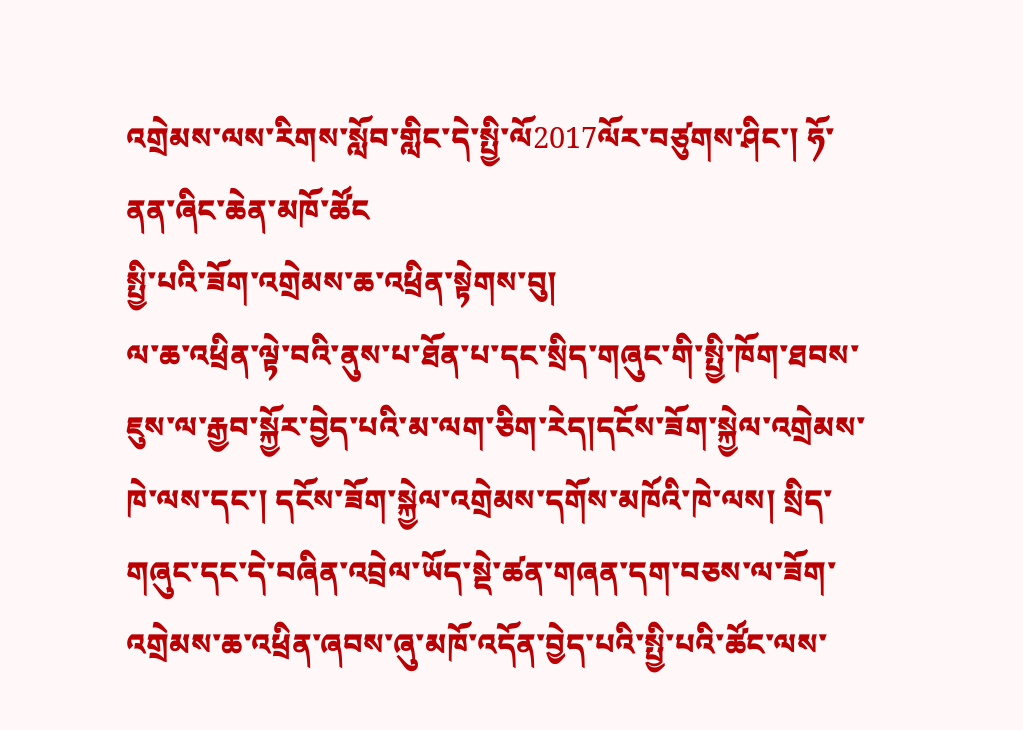འགྲེམས་ལས་རིགས་སློབ་གླིང་དེ་སྤྱི་ལོ2017ལོར་བཙུགས་ཤིང་། ཧོ་ནན་ཞིང་ཆེན་མཁོ་ཚོང
སྤྱི་པའི་ཟོག་འགྲེམས་ཆ་འཕྲིན་སྟེགས་བུ།
ལ་ཆ་འཕྲིན་ལྟེ་བའི་ནུས་པ་ཐོན་པ་དང་སྲིད་གཞུང་གི་སྤྱི་ཁོག་ཐབས་ཇུས་ལ་རྒྱབ་སྐྱོར་བྱེད་པའི་མ་ལག་ཅིག་རེད།དངོས་ཟོག་སྐྱེལ་འགྲེམས་ཁེ་ལས་དང་། དངོས་ཟོག་སྐྱེལ་འགྲེམས་དགོས་མཁོའི་ཁེ་ལས། སྲིད་གཞུང་དང་དེ་བཞིན་འབྲེལ་ཡོད་སྡེ་ཚན་གཞན་དག་བཅས་ལ་ཟོག་འགྲེམས་ཆ་འཕྲིན་ཞབས་ཞུ་མཁོ་འདོན་བྱེད་པའི་སྤྱི་པའི་ཚོང་ལས་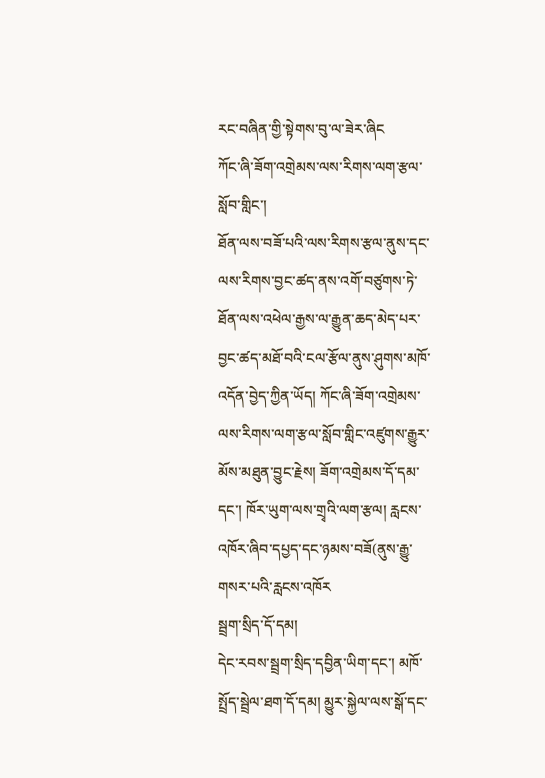རང་བཞིན་གྱི་སྟེགས་བུ་ལ་ཟེར་ཞིང
ཀོང་ཞི་ཟོག་འགྲེམས་ལས་རིགས་ལག་རྩལ་སློབ་གླིང་།
ཐོན་ལས་བཟོ་པའི་ལས་རིགས་རྩལ་ནུས་དང་ལས་རིགས་བྱང་ཚད་ནས་འགོ་བཙུགས་ཏེ་ཐོན་ལས་འཕེལ་རྒྱས་ལ་རྒྱུན་ཆད་མེད་པར་བྱང་ཚད་མཐོ་བའི་ངལ་རྩོལ་ནུས་ཤུགས་མཁོ་འདོན་བྱེད་ཀྱིན་ཡོད། ཀོང་ཞི་ཟོག་འགྲེམས་ལས་རིགས་ལག་རྩལ་སློབ་གླིང་འཛུགས་རྒྱུར་མོས་མཐུན་བྱུང་རྗེས། ཟོག་འགྲེམས་དོ་དམ་དང་། ཁོར་ཡུག་ལས་གྲྭའི་ལག་རྩལ། རླངས་འཁོར་ཞིབ་དཔྱད་དང་ཉམས་བཟོ(ནུས་རྒྱུ་གསར་པའི་རླངས་འཁོར
སྦྲག་སྲིད་དོ་དམ།
དེང་རབས་སྦྲག་སྲིད་དབྱིན་ཡིག་དང་། མཁོ་སྤྲོད་སྦྲེལ་ཐག་དོ་དམ། མྱུར་སྐྱེལ་ལས་སྒོ་དང་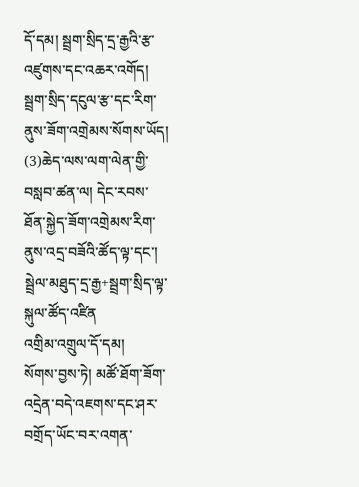དོ་དམ། སྦྲག་སྲིད་དྲ་རྒྱའི་རྩ་འཛུགས་དང་འཆར་འགོད། སྦྲག་སྲིད་དངུལ་རྩ་དང་རིག་ནུས་ཟོག་འགྲེམས་སོགས་ཡོད། (3)ཆེད་ལས་ལག་ལེན་གྱི་བསླབ་ཚན་ལ། དེང་རབས་ཐོན་སྐྱེད་ཟོག་འགྲེམས་རིག་ནུས་འདྲ་བཟོའི་ཚོད་ལྟ་དང་། སྦྲེལ་མཐུད་དྲ་རྒྱ+སྦྲག་སྲིད་ལྟ་སྐུལ་ཚོད་འཛིན
འགྲིམ་འགྲུལ་དོ་དམ།
སོགས་བྱས་ཏེ། མཚོ་ཐོག་ཟོག་འདྲེན་བདེ་འཇགས་དང་ཤར་བགྲོད་ཡོང་བར་འགན་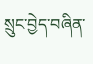སྲུང་བྱེད་བཞིན་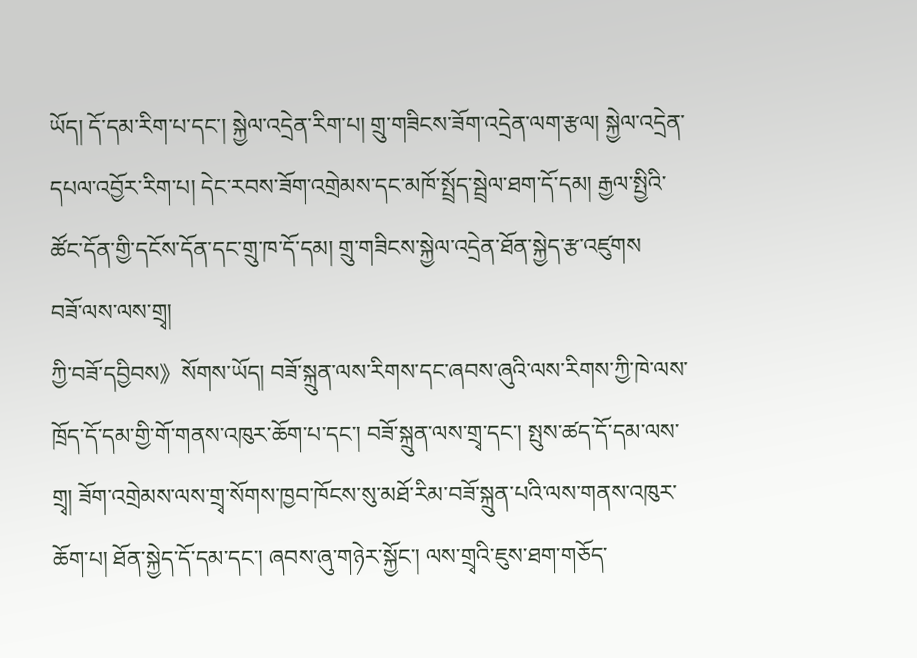ཡོད། དོ་དམ་རིག་པ་དང་། སྐྱེལ་འདྲེན་རིག་པ། གྲུ་གཟིངས་ཟོག་འདྲེན་ལག་རྩལ། སྐྱེལ་འདྲེན་དཔལ་འབྱོར་རིག་པ། དེང་རབས་ཟོག་འགྲེམས་དང་མཁོ་སྤྲོད་སྦྲེལ་ཐག་དོ་དམ། རྒྱལ་སྤྱིའི་ཚོང་དོན་གྱི་དངོས་དོན་དང་གྲུ་ཁ་དོ་དམ། གྲུ་གཟིངས་སྐྱེལ་འདྲེན་ཐོན་སྐྱེད་རྩ་འཛུགས
བཟོ་ལས་ལས་གྲྭ།
ཀྱི་བཟོ་དབྱིབས》སོགས་ཡོད། བཟོ་སྐྲུན་ལས་རིགས་དང་ཞབས་ཞུའི་ལས་རིགས་ཀྱི་ཁེ་ལས་ཁྲོད་དོ་དམ་གྱི་གོ་གནས་འཁུར་ཆོག་པ་དང་། བཟོ་སྐྲུན་ལས་གྲྭ་དང་། སྤུས་ཚད་དོ་དམ་ལས་གྲྭ། ཟོག་འགྲེམས་ལས་གྲྭ་སོགས་ཁྱབ་ཁོངས་སུ་མཐོ་རིམ་བཟོ་སྐྲུན་པའི་ལས་གནས་འཁུར་ཆོག་པ། ཐོན་སྐྱེད་དོ་དམ་དང་། ཞབས་ཞུ་གཉེར་སྐྱོང་། ལས་གྲྭའི་ཇུས་ཐག་གཅོད་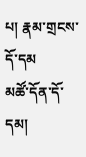པ། རྣམ་གྲངས་དོ་དམ
མཚོ་དོན་དོ་དམ།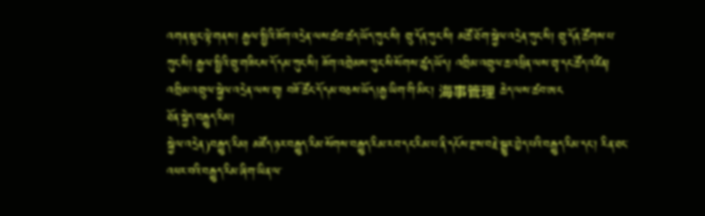འགན་སྲུང་ལྟེ་གནས། རྒྱལ་སྤྱིའི་ཟོག་འདྲེན་ལས་ཚབ་ཚད་ཡོད་ཀུང་སི། གྲུ་དོན་ཀུང་སི། མཚོ་ཐོག་སྐྱེལ་འདྲེན་ཀུང་སི། གྲུ་དོན་ཚོགས་པ་ཀུང་སི། རྒྱལ་སྤྱིའི་གྲུ་གཟིངས་དོ་དམ་ཀུང་སི། ཟོག་འགྲེམས་ཀུང་སི་སོགས་ཚུད་ཡོད། འགྲིམ་འགྲུལ་ཆ་འཕྲིན་ལས་གྲྭ་དང་ཚོད་འཛིན། འགྲིམ་འགྲུལ་སྐྱེལ་འདྲེན་ལས་གྲྭ། བཟོ་ཚོང་དོ་དམ་བཅས་ཡོད།རྒྱ་ཡིག་གི་མིང་། 海事管理 ཆེད་ལས་ཚབ་ཨང
ཐོན་སྐྱེད་བརྒྱུད་རིམ།
སྐྱེལ་འདྲེན)བརྒྱུད་རིམ། མཛོད་ཉར་བརྒྱུད་རིམ་སོགས་བརྒྱུད་རིམ་རབ་དང་རིམ་པ་ནི་དངོས་རྫས་བརྗེ་སྒྱུར་བྱེད་པའི་བརྒྱུད་རིམ་དང་། རིན་ཐང་འཕར་བའི་བརྒྱུད་རིམ་ཞིག་ཡིན་ལ་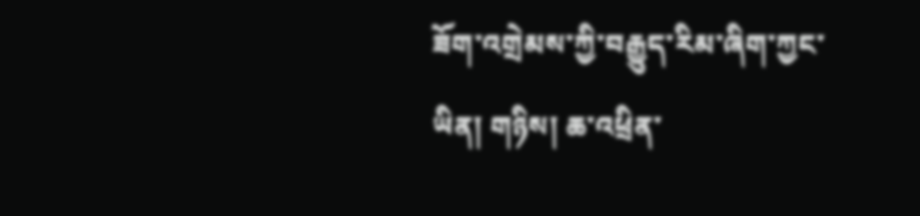ཟོག་འགྲེམས་ཀྱི་བརྒྱུད་རིམ་ཞིག་ཀྱང་ཡིན། གཉིས། ཆ་འཕྲིན་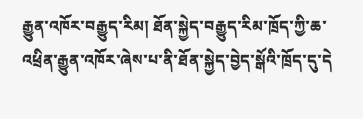རྒྱུན་འཁོར་བརྒྱུད་རིམ། ཐོན་སྐྱེད་བརྒྱུད་རིམ་ཁྲོད་ཀྱི་ཆ་འཕྲིན་རྒྱུན་འཁོར་ཞེས་པ་ནི་ཐོན་སྐྱེད་བྱེད་སྒོའི་ཁྲོད་དུ་དེ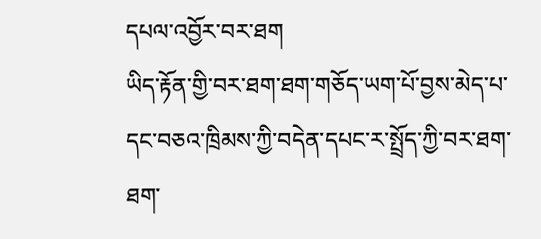དཔལ་འབྱོར་བར་ཐག
ཡིད་རྟོན་གྱི་བར་ཐག་ཐག་གཅོད་ཡག་པོ་བྱས་མེད་པ་དང་བཅའ་ཁྲིམས་ཀྱི་བདེན་དཔང་ར་སྤྲོད་ཀྱི་བར་ཐག་ཐག་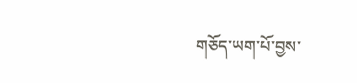གཅོད་ཡག་པོ་བྱས་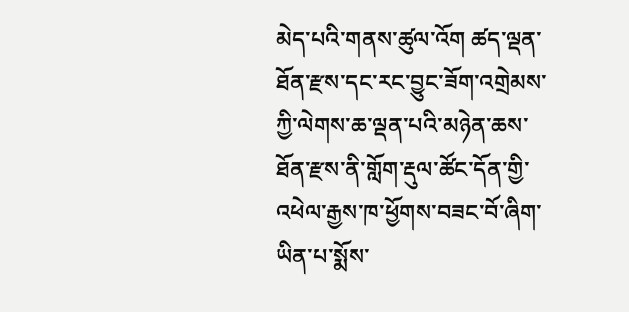མེད་པའི་གནས་ཚུལ་འོག ཚད་ལྡན་ཐོན་རྫས་དང་རང་བྱུང་ཟོག་འགྲེམས་ཀྱི་ལེགས་ཆ་ལྡན་པའི་མཉེན་ཆས་ཐོན་རྫས་ནི་གློག་རྡུལ་ཚོང་དོན་གྱི་འཕེལ་རྒྱས་ཁ་ཕྱོགས་བཟང་བོ་ཞིག་ཡིན་པ་སྨོས་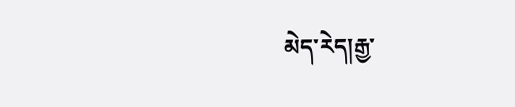མེད་རེད།རྒྱ་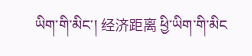ཡིག་གི་མིང་། 经济距离 ཕྱི་ཡིག་གི་མིང